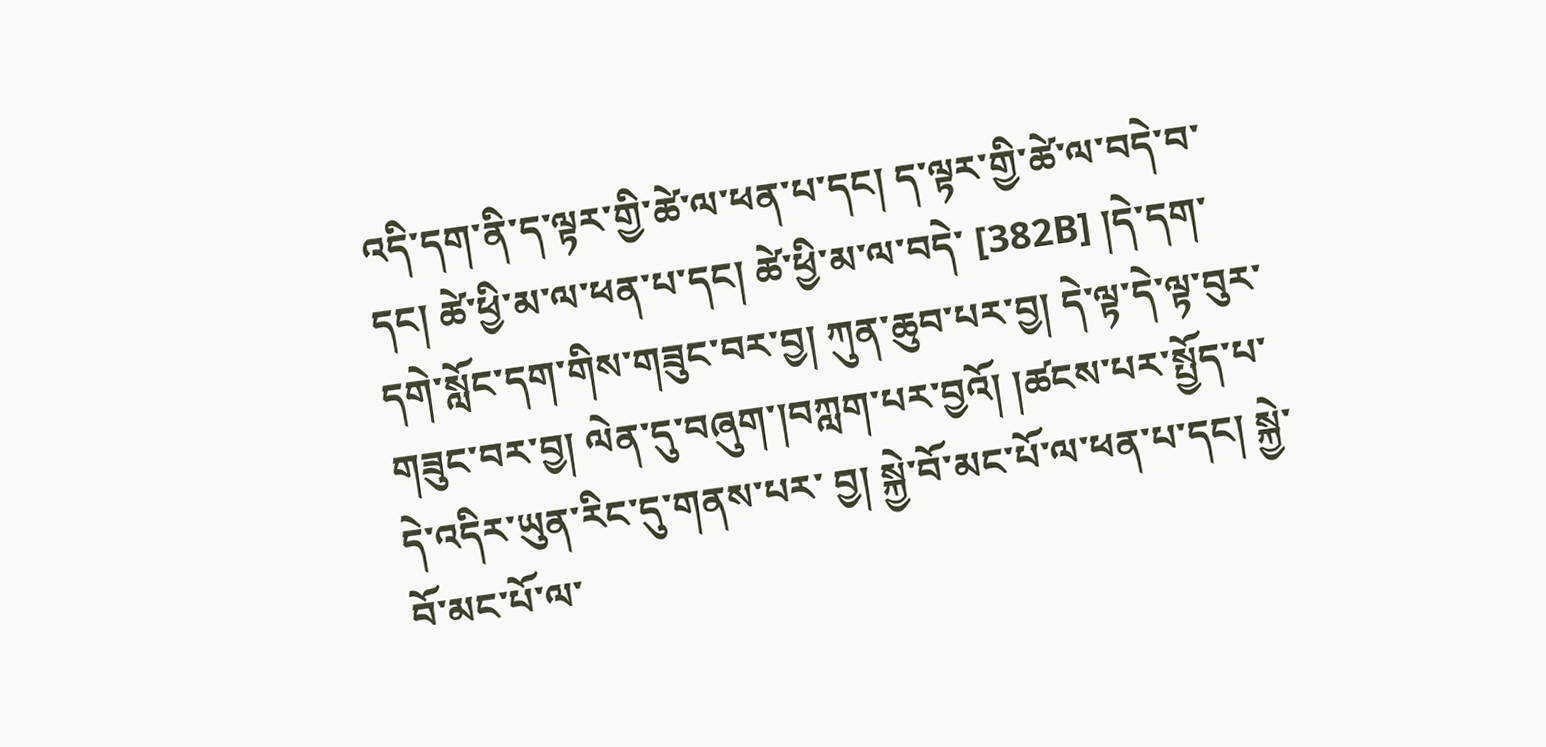འདི་དག་ནི་ད་ལྟར་གྱི་ཚེ་ལ་ཕན་པ་དང། ད་ལྟར་གྱི་ཚེ་ལ་བདེ་བ་དང། ཚེ་ཕྱི་མ་ལ་ཕན་པ་དང། ཚེ་ཕྱི་མ་ལ་བདེ་ [382B] །དེ་དག་དགེ་སློང་དག་གིས་གཟུང་བར་བྱ། ཀུན་ཆུབ་པར་བྱ། དེ་ལྟ་དེ་ལྟ་བུར་གཟུང་བར་བྱ། ལེན་དུ་བཞུག་།བཀླག་པར་བྱའོ། །ཚངས་པར་སྤྱོད་པ་དེ་འདིར་ཡུན་རིང་དུ་གནས་པར་ བྱ། སྐྱེ་བོ་མང་པོ་ལ་ཕན་པ་དང། སྐྱེ་བོ་མང་པོ་ལ་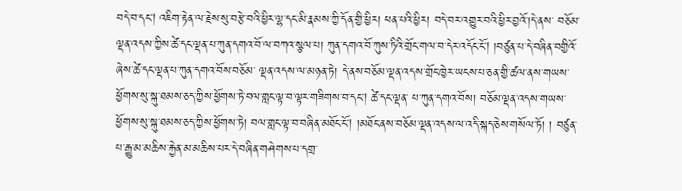བདེ་བ་དང། འཇིག་རྟེན་ལ་རྗེས་སུ་བརྩེ་བའི་ཕྱིར་ལྷ་དང་མི་རྣམས་ཀྱི་དོན་གྱི་ཕྱིར། ཕན་པའི་ཕྱིར། བདེ་བར་འགྱུར་བའི་ཕྱིར་བྱའོ་།དེ་ནས་ བཅོམ་ལྡན་འདས་ཀྱིས་ཚེ་དང་ལྡན་པ་ཀུན་དགའ་བོ་ལ་བཀའ་སྩལ་པ། ཀུན་དགའ་བོ་ཀུས་ཏིའི་གྲོང་གལ་བ་དེར་འདོང་ངོ། །བཙུན་པ་དེ་བཞིན་བགྱིའོ་ཞེས་ཚེ་དང་ལྡན་པ་ཀུན་དགའ་བོས་བཅོམ་ ལྡན་འདས་ལ་མཉན་ཏེ། དེ་ནས་བཅོམ་ལྡན་འདས་གྲོང་ཁྱེར་ཡངས་པ་ཅན་གྱི་ཚལ་ནས་གཡས་ཕྱོགས་སུ་སྐུ་ཐམས་ཅད་ཀྱིས་ཕྱོགས་ཏེ་བལ་གླང་ལྟ་བ་ལྟར་གཟིགས་བ་དང། ཚེ་དང་ལྡན་ པ་ཀུན་དགའ་བོས། བཅོམ་ལྡན་འདས་གཡས་ཕྱོགས་སུ་སྐུ་ཐམས་ཅད་ཀྱིས་ཕྱོགས་ཏེ། བལ་གླང་ལྟ་བ་བཞིན་མཐོང་ངོ། །མཐོང་ནས་བཅོམ་ལྡན་འདས་ལ་འདི་སྐད་ཅེས་གསོལ་ཏོ། ། བཙུན་པ་རྒྱུ་མ་མཆིས་རྐྱེན་མ་མཆིས་པར་དེ་བཞིན་གཤེགས་པ་དགྲ་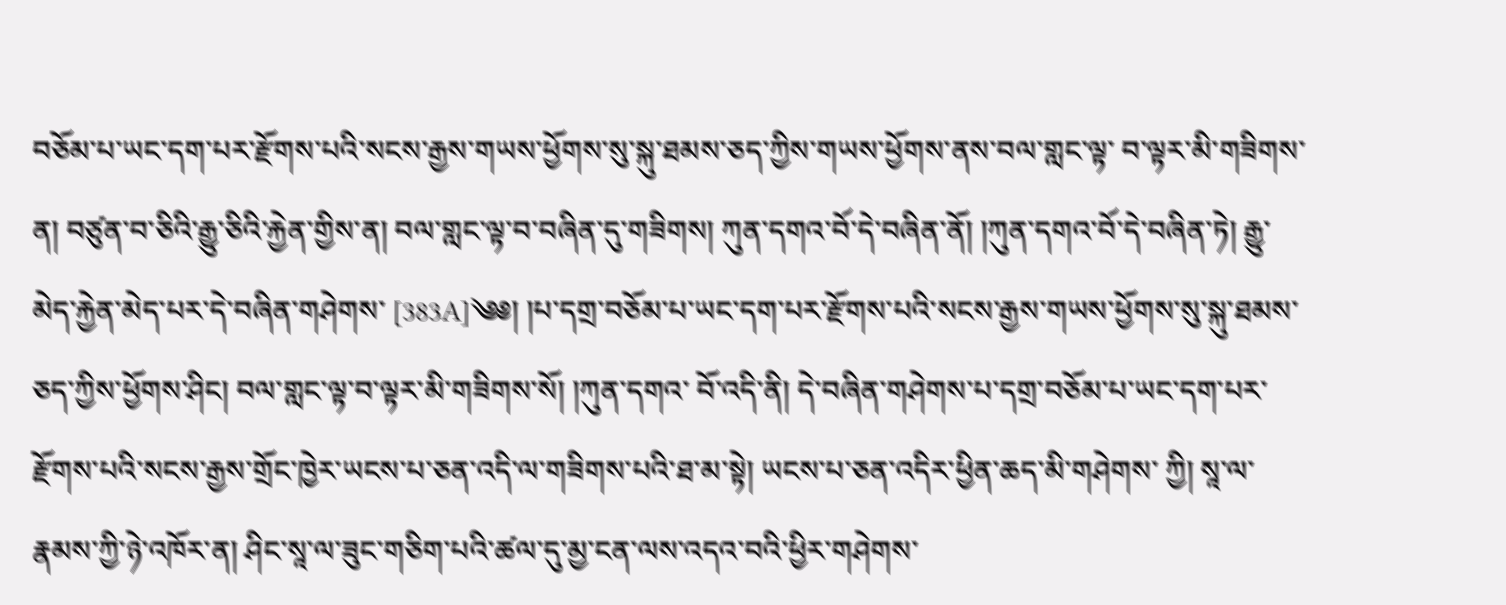བཅོམ་པ་ཡང་དག་པར་རྫོགས་པའི་སངས་རྒྱས་གཡས་ཕྱོགས་སུ་སྐུ་ཐམས་ཅད་ཀྱིས་གཡས་ཕྱོགས་ནས་བལ་གླང་ལྟ་ བ་ལྟར་མི་གཟིགས་ན། བཙུན་བ་ཅིའི་རྒྱུ་ཅིའི་རྐྱེན་གྱིས་ན། བལ་གླང་ལྟ་བ་བཞིན་དུ་གཟིགས། ཀུན་དགའ་བོ་དེ་བཞིན་ནོ། །ཀུན་དགའ་བོ་དེ་བཞིན་ཏེ། རྒྱུ་མེད་རྐྱེན་མེད་པར་དེ་བཞིན་གཤེགས་ [383A]༄༅། །པ་དགྲ་བཅོམ་པ་ཡང་དག་པར་རྫོགས་པའི་སངས་རྒྱས་གཡས་ཕྱོགས་སུ་སྐུ་ཐམས་ཅད་ཀྱིས་ཕྱོགས་ཤིང། བལ་གླང་ལྟ་བ་ལྟར་མི་གཟིགས་སོ། །ཀུན་དགའ་ བོ་འདི་ནི། དེ་བཞིན་གཤེགས་པ་དགྲ་བཅོམ་པ་ཡང་དག་པར་རྫོགས་པའི་སངས་རྒྱས་གྲོང་ཁྱེར་ཡངས་པ་ཅན་འདི་ལ་གཟིགས་པའི་ཐ་མ་སྟེ། ཡངས་པ་ཅན་འདིར་ཕྱིན་ཆད་མི་གཤེགས་ ཀྱི། སཱ་ལ་རྣམས་ཀྱི་ཉེ་འཁོར་ན། ཤིང་སཱ་ལ་ཟུང་གཅིག་པའི་ཚལ་དུ་མྱ་ངན་ལས་འདའ་བའི་ཕྱིར་གཤེགས་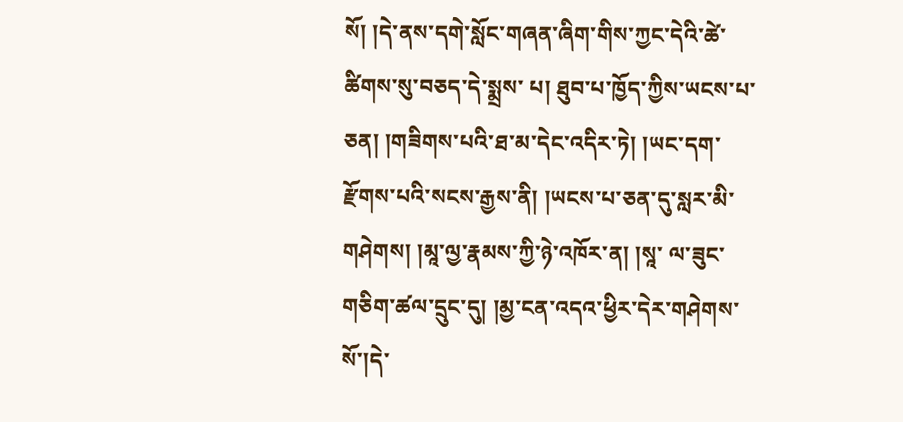སོ། །དེ་ནས་དགེ་སློང་གཞན་ཞིག་གིས་ཀྱང་དེའི་ཚེ་ཚིགས་སུ་བཅད་དེ་སྨྲས་ པ། ཐུབ་པ་ཁྱོད་ཀྱིས་ཡངས་པ་ཅན། །གཟིགས་པའི་ཐ་མ་དེང་འདིར་ཏེ། །ཡང་དག་རྫོགས་པའི་སངས་རྒྱས་ནི། །ཡངས་པ་ཅན་དུ་སླར་མི་གཤེགས། །མཱ་ལྱ་རྣམས་ཀྱི་ཉེ་འཁོར་ན། །སཱ་ ལ་ཟུང་གཅིག་ཚལ་དྲུང་དུ། །མྱ་ངན་འདའ་ཕྱིར་དེར་གཤེགས་སོ་།དེ་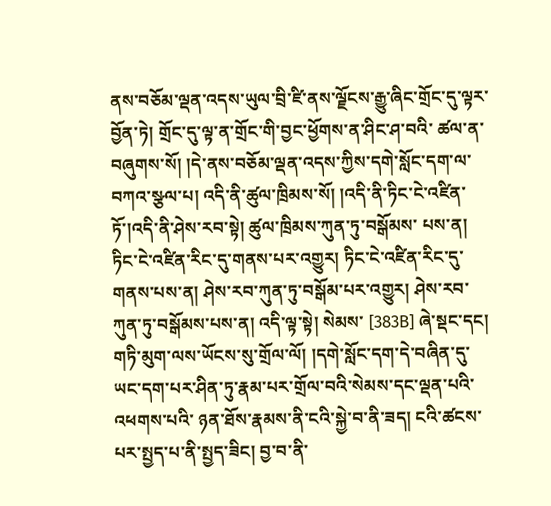ནས་བཅོམ་ལྡན་འདས་ཡུལ་བྲི་ཛི་ནས་ལྗོངས་རྒྱུ་ཞིང་གྲོང་དུ་ལྟར་བྱོན་ཏེ། གྲོང་དུ་ལྟ་ན་གྲོང་གི་བྱང་ཕྱོགས་ན་ཤིང་ཤ་བའི་ ཚལ་ན་བཞུགས་སོ། །དེ་ནས་བཅོམ་ལྡན་འདས་ཀྱིས་དགེ་སློང་དག་ལ་བཀའ་སྩལ་པ། འདི་ནི་ཚུལ་ཁྲིམས་སོ། །འདི་ནི་ཏིང་ངེ་འཛིན་ཏོ་།འདི་ནི་ཤེས་རབ་སྟེ། ཚུལ་ཁྲིམས་ཀུན་ཏུ་བསྒོམས་ པས་ན། ཏིང་ངེ་འཛིན་རིང་དུ་གནས་པར་འགྱུར། ཏིང་ངེ་འཛིན་རིང་དུ་གནས་པས་ན། ཤེས་རབ་ཀུན་ཏུ་བསྒོམ་པར་འགྱུར། ཤེས་རབ་ཀུན་ཏུ་བསྒོམས་པས་ན། འདི་ལྟ་སྟེ། སེམས་ [383B] ཞེ་སྡང་དང། གཏི་མུག་ལས་ཡོངས་སུ་གྲོལ་ལོ། །དགེ་སློང་དག་དེ་བཞིན་དུ་ཡང་དག་པར་ཤིན་ཏུ་རྣམ་པར་གྲོལ་བའི་སེམས་དང་ལྡན་པའི་འཕགས་པའི་ ཉན་ཐོས་རྣམས་ནི་ངའི་སྐྱེ་བ་ནི་ཟད། ངའི་ཚངས་པར་སྤྱད་པ་ནི་སྤྱད་ཟིང། བྱ་བ་ནི་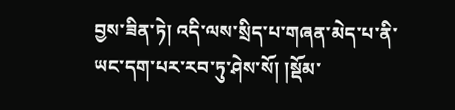བྱས་ཟིན་ཏེ། འདི་ལས་སྲིད་པ་གཞན་མེད་པ་ནི་ཡང་དག་པར་རབ་ཏུ་ཤེས་སོ། །སྡོམ་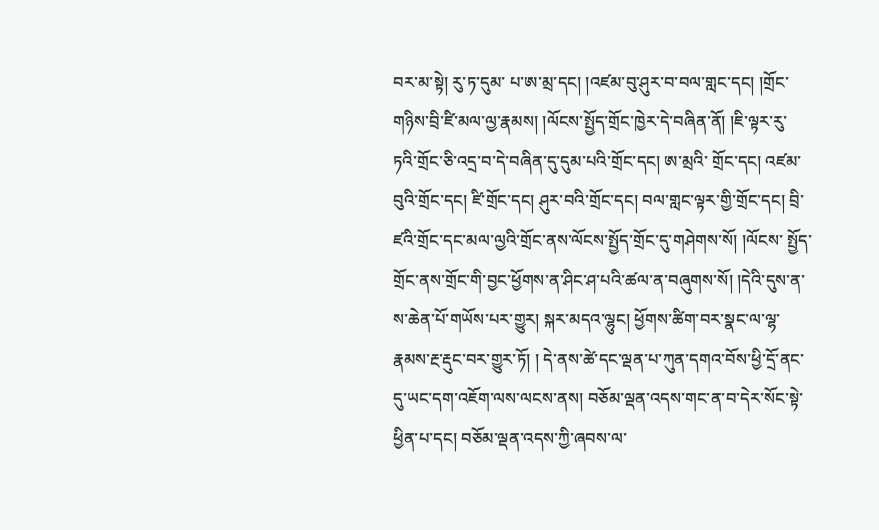བར་མ་སྟེ། རུ་ཏ་དུམ་ པ་ཨ་མྲ་དང། །འཛམ་བུ་ཤུར་བ་བལ་གླང་དང། །གྲོང་གཉིས་བྲི་ཛི་མལ་ལྱ་རྣམས། །ལོངས་སྤྱོད་གྲོང་ཁྱེར་དེ་བཞིན་ནོ། །ཇི་ལྟར་རུ་ཏའི་གྲོང་ཅི་འདྲ་བ་དེ་བཞིན་དུ་དུམ་པའི་གྲོང་དང། ཨ་མྲའི་ གྲོང་དང། འཛམ་བུའི་གྲོང་དང། ཛི་གྲོང་དང། ཤུར་བའི་གྲོང་དང། བལ་གླང་ལྟར་གྱི་གྲོང་དང། བྲི་ཛའི་གྲོང་དང་མལ་ལྱའི་གྲོང་ནས་ལོངས་སྤྱོད་གྲོང་དུ་གཤེགས་སོ། །ལོངས་ སྤྱོད་གྲོང་ནས་གྲོང་གི་བྱང་ཕྱོགས་ན་ཤིང་ཤ་པའི་ཚལ་ན་བཞུགས་སོ། །དེའི་དུས་ན་ས་ཆེན་པོ་གཡོས་པར་གྱུར། སྐར་མདའ་ལྷུང། ཕྱོགས་ཚིག་བར་སྣང་ལ་ལྷ་རྣམས་རྔ་རྡུང་བར་གྱུར་ཏོ། ། དེ་ནས་ཚེ་དང་ལྡན་པ་ཀུན་དགའ་བོས་ཕྱི་དྲོ་ནང་དུ་ཡང་དག་འཇོག་ལས་ལངས་ནས། བཅོམ་ལྡན་འདས་གང་ན་བ་དེར་སོང་སྟེ་ཕྱིན་པ་དང། བཅོམ་ལྡན་འདས་ཀྱི་ཞབས་ལ་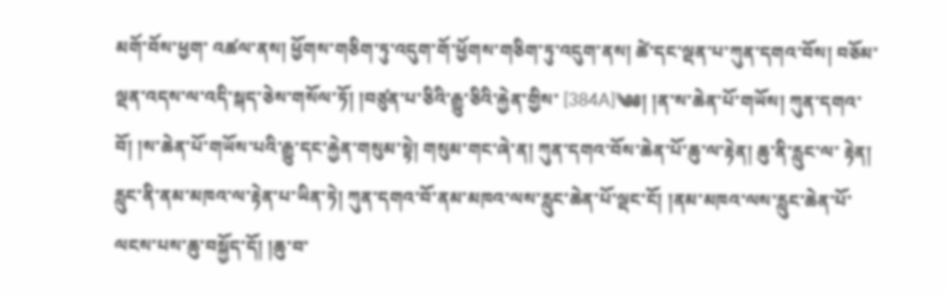མགོ་བོས་ཕྱག་ འཚལ་ནས། ཕྱོགས་གཅིག་ཏུ་འདུག་གོ་ཕྱོགས་གཅིག་ཏུ་འདུག་ནས། ཚེ་དང་ལྡན་པ་ཀུན་དགའ་བོས། བཅོམ་ལྡན་འདས་ལ་འདི་སྐད་ཅེས་གསོལ་ཏོ། །བཙུན་པ་ཅིའི་རྒྱུ་ཅིའི་རྐྱེན་གྱིས་ [384A]༄༅། །ན་ས་ཆེན་པོ་གཡོས། ཀུན་དགའ་བོ། །ས་ཆེན་པོ་གཡོས་པའི་རྒྱུ་དང་རྐྱེན་གསུམ་སྟེ། གསུམ་གང་ཞེ་ན། ཀུན་དགའ་བོས་ཆེན་པོ་ཆུ་ལ་རྟེན། ཆུ་ནི་རླུང་ལ་ རྟེན། རླུང་ནི་ནམ་མཁའ་ལ་རྟེན་པ་ཡིན་ཏེ། ཀུན་དགའ་བོ་ནམ་མཁའ་ལས་རླུང་ཆེན་པོ་ལྡང་ངོ། །ནམ་མཁའ་ལས་རླུང་ཆེན་པོ་ལངས་པས་ཆུ་བསྐྱོད་དོ། །ཆུ་བ་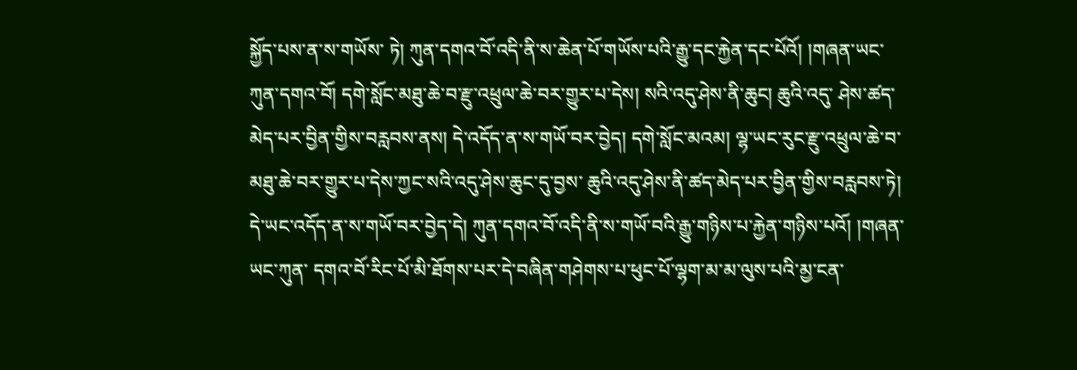སྐྱོད་པས་ན་ས་གཡོས་ ཏེ། ཀུན་དགའ་བོ་འདི་ནི་ས་ཆེན་པོ་གཡོས་པའི་རྒྱུ་དང་རྐྱེན་དང་པོའོ། །གཞན་ཡང་ཀུན་དགའ་བོ། དགེ་སློང་མཐུ་ཆེ་བ་རྫུ་འཕྲུལ་ཆེ་བར་གྱུར་པ་དེས། སའི་འདུ་ཤེས་ནི་ཆུང། ཆུའི་འདུ་ ཤེས་ཚད་མེད་པར་བྱིན་གྱིས་བརླབས་ནས། དེ་འདོད་ན་ས་གཡོ་བར་བྱེད། དགེ་སློང་མའམ། ལྷ་ཡང་རུང་རྫུ་འཕྲུལ་ཆེ་བ་མཐུ་ཆེ་བར་གྱུར་པ་དེས་ཀྱང་སའི་འདུ་ཤེས་ཆུང་དུ་བྱས་ ཆུའི་འདུ་ཤེས་ནི་ཚད་མེད་པར་བྱིན་གྱིས་བརླབས་ཏེ། དེ་ཡང་འདོད་ན་ས་གཡོ་བར་བྱེད་དེ། ཀུན་དགའ་བོ་འདི་ནི་ས་གཡོ་བའི་རྒྱུ་གཉིས་པ་རྐྱེན་གཉིས་པའོ། །གཞན་ཡང་ཀུན་ དགའ་བོ་རིང་པོ་མི་ཐོགས་པར་དེ་བཞིན་གཤེགས་པ་ཕུང་པོ་ལྷག་མ་མ་ལུས་པའི་མྱ་ངན་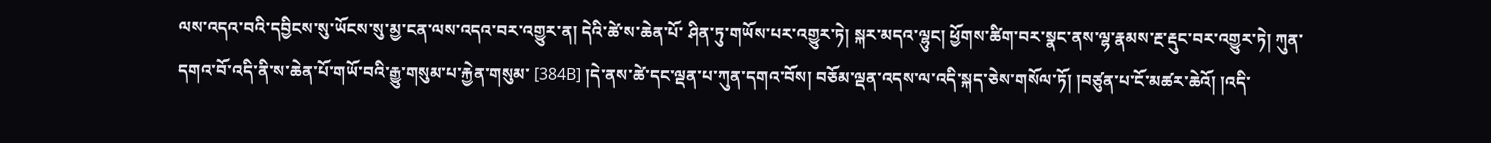ལས་འདའ་བའི་དབྱིངས་སུ་ཡོངས་སུ་མྱ་ངན་ལས་འདའ་བར་འགྱུར་ན། དེའི་ཚེ་ས་ཆེན་པོ་ ཤིན་ཏུ་གཡོས་པར་འགྱུར་ཏེ། སྐར་མདའ་ལྷུང། ཕྱོགས་ཚིག་བར་སྣང་ནས་ལྷ་རྣམས་རྔ་རྡུང་བར་འགྱུར་ཏེ། ཀུན་དགའ་བོ་འདི་ནི་ས་ཆེན་པོ་གཡོ་བའི་རྒྱུ་གསུམ་པ་རྐྱེན་གསུམ་ [384B] །དེ་ནས་ཚེ་དང་ལྡན་པ་ཀུན་དགའ་བོས། བཅོམ་ལྡན་འདས་ལ་འདི་སྐད་ཅེས་གསོལ་ཏོ། །བཙུན་པ་ངོ་མཚར་ཆེའོ། །འདི་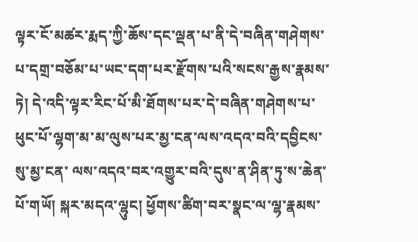ལྟར་ངོ་མཚར་རྨད་ཀྱི་ཆོས་དང་ལྡན་པ་ནི་དེ་བཞིན་གཤེགས་ པ་དགྲ་བཅོམ་པ་ཡང་དག་པར་རྫོགས་པའི་སངས་རྒྱས་རྣམས་ཏེ། དེ་འདི་ལྟར་རིང་པོ་མི་ཐོགས་པར་དེ་བཞིན་གཤེགས་པ་ཕུང་པོ་ལྷག་མ་མ་ལུས་པར་མྱ་ངན་ལས་འདའ་བའི་དབྱིངས་སུ་མྱ་ངན་ ལས་འདའ་བར་འགྱུར་བའི་དུས་ན་ཤིན་ཏུ་ས་ཆེན་པོ་གཡོ། སྐར་མདའ་ལྷུང། ཕྱོགས་ཚིག་བར་སྣང་ལ་ལྷ་རྣམས་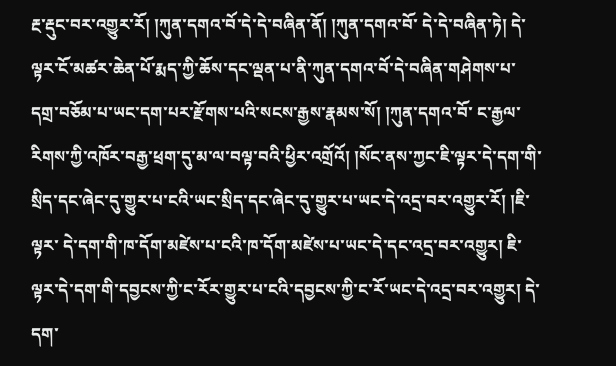རྔ་རྡུང་བར་འགྱུར་རོ། །ཀུན་དགའ་བོ་དེ་དེ་བཞིན་ནོ། །ཀུན་དགའ་བོ་ དེ་དེ་བཞིན་ཏེ། དེ་ལྟར་ངོ་མཚར་ཆེན་པོ་རྨད་ཀྱི་ཆོས་དང་ལྡན་པ་ནི་ཀུན་དགའ་བོ་དེ་བཞིན་གཤེགས་པ་དགྲ་བཅོམ་པ་ཡང་དག་པར་རྫོགས་པའི་སངས་རྒྱས་རྣམས་སོ། །ཀུན་དགའ་བོ་ ང་རྒྱལ་རིགས་ཀྱི་འཁོར་བརྒྱ་ཕྲག་དུ་མ་ལ་བལྟ་བའི་ཕྱིར་འགྲོའོ། །སོང་ནས་ཀྱང་ཇི་ལྟར་དེ་དག་གི་སྲིད་དང་ཞེང་དུ་གྱུར་པ་ངའི་ཡང་སྲིད་དང་ཞེང་དུ་གྱུར་པ་ཡང་དེ་འདྲ་བར་འགྱུར་རོ། །ཇི་ལྟར་ དེ་དག་གི་ཁ་དོག་མཛེས་པ་ངའི་ཁ་དོག་མཛེས་པ་ཡང་དེ་དང་འདྲ་བར་འགྱུར། ཇི་ལྟར་དེ་དག་གི་དབྱངས་ཀྱི་ང་རོར་གྱུར་པ་ངའི་དབྱངས་ཀྱི་ང་རོ་ཡང་དེ་འདྲ་བར་འགྱུར། དེ་དག་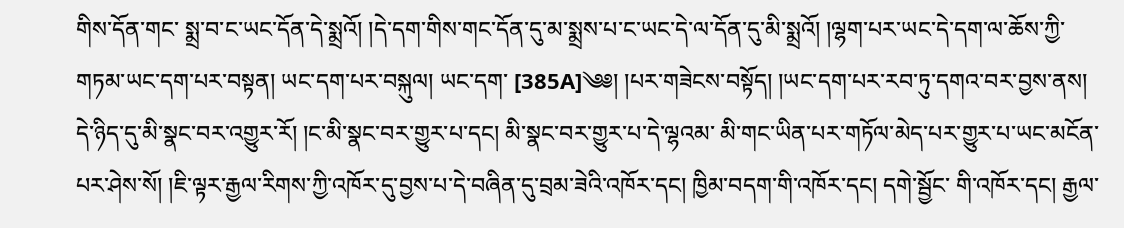གིས་དོན་གང་ སྨྲ་བ་ང་ཡང་དོན་དེ་སྨྲའོ། །དེ་དག་གིས་གང་དོན་དུ་མ་སྨྲས་པ་ང་ཡང་དེ་ལ་དོན་དུ་མི་སྨྲའོ། །ལྷག་པར་ཡང་དེ་དག་ལ་ཆོས་ཀྱི་གཏམ་ཡང་དག་པར་བསྟན། ཡང་དག་པར་བསྐུལ། ཡང་དག་ [385A]༄༅། །པར་གཟེངས་བསྟོད། །ཡང་དག་པར་རབ་ཏུ་དགའ་བར་བྱས་ནས། དེ་ཉིད་དུ་མི་སྣང་བར་འགྱུར་རོ། །ང་མི་སྣང་བར་གྱུར་པ་དང། མི་སྣང་བར་གྱུར་པ་དེ་ལྷའམ་ མི་གང་ཡིན་པར་གཏོལ་མེད་པར་གྱུར་པ་ཡང་མངོན་པར་ཤེས་སོ། །ཇི་ལྟར་རྒྱལ་རིགས་ཀྱི་འཁོར་དུ་བྱས་པ་དེ་བཞིན་དུ་བྲམ་ཟེའི་འཁོར་དང། ཁྱིམ་བདག་གི་འཁོར་དང། དགེ་སྦྱོང་ གི་འཁོར་དང། རྒྱལ་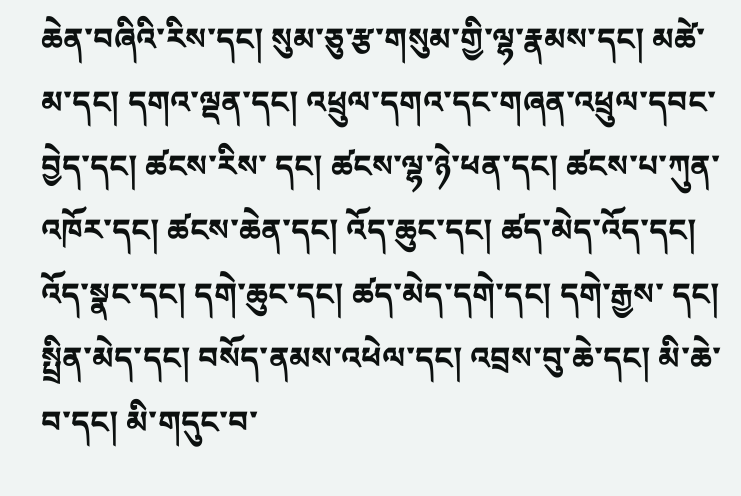ཆེན་བཞིའི་རིས་དང། སུམ་ཅུ་རྩ་གསུམ་གྱི་ལྷ་རྣམས་དང། མཚེ་མ་དང། དགའ་ལྡན་དང། འཕྲུལ་དགའ་དང་གཞན་འཕྲུལ་དབང་བྱེད་དང། ཚངས་རིས་ དང། ཚངས་ལྷ་ཉེ་ཕན་དང། ཚངས་པ་ཀུན་འཁོར་དང། ཚངས་ཆེན་དང། འོད་ཆུང་དང། ཚད་མེད་འོད་དང། འོད་སྣང་དང། དགེ་ཆུང་དང། ཚད་མེད་དགེ་དང། དགེ་རྒྱས་ དང། སྤྲིན་མེད་དང། བསོད་ནམས་འཕེལ་དང། འབྲས་བུ་ཆེ་དང། མི་ཆེ་བ་དང། མི་གདུང་བ་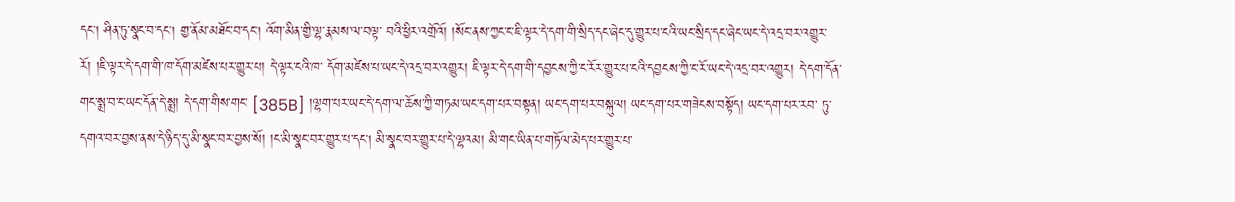དང། ཤིན་ཏུ་སྣང་བ་དང། གྱ་ནོམ་མཐོང་བ་དང། འོག་མིན་གྱི་ལྷ་རྣམས་ལ་བལྟ་ བའི་ཕྱིར་འགྲོའོ། །སོང་ནས་ཀྱང་ང་ཇི་ལྟར་དེ་དག་གི་སྲིད་དང་ཞེང་དུ་གྱུར་པ་ངའི་ཡང་སྲིད་དང་ཞེང་ཡང་དེ་འདྲ་བར་འགྱུར་རོ། །ཇི་ལྟར་དེ་དག་གི་ཁ་དོག་མཛེས་པར་གྱུར་པ། དེ་ལྟར་ངའི་ཁ་ དོག་མཛེས་པ་ཡང་དེ་འདྲ་བར་འགྱུར། ཇི་ལྟར་དེ་དག་གི་དབྱངས་ཀྱི་ང་རོར་གྱུར་པ་ངའི་དབྱངས་ཀྱི་ང་རོ་ཡང་དེ་འདྲ་བར་འགྱུར། དེ་དག་དོན་གང་སྨྲ་བ་ང་ཡང་དོན་དེ་སྨྲ། དེ་དག་གིས་གང་ [385B] །ལྷག་པར་ཡང་དེ་དག་ལ་ཆོས་ཀྱི་གཏམ་ཡང་དག་པར་བསྟན། ཡང་དག་པར་བསྐུལ། ཡང་དག་པར་གཟེངས་བསྟོད། ཡང་དག་པར་རབ་ ཏུ་དགའ་བར་བྱས་ནས་དེ་ཉིད་དུ་མི་སྣང་བར་བྱས་སོ། །ང་མི་སྣང་བར་གྱུར་པ་དང། མི་སྣང་བར་གྱུར་པ་དེ་ལྷའམ། མི་གང་ཡིན་པ་གཏོལ་མེད་པར་གྱུར་པ་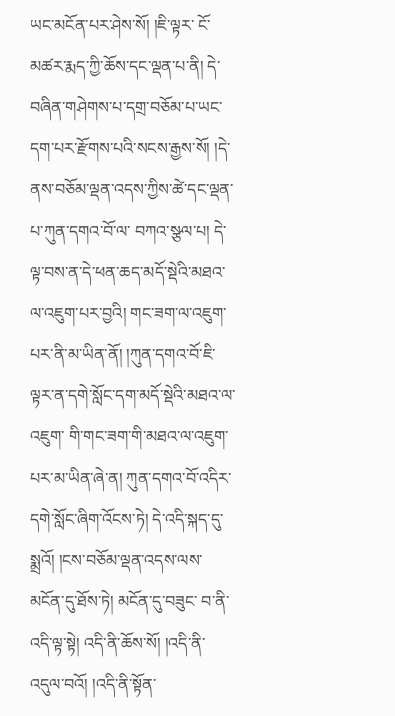ཡང་མངོན་པར་ཤེས་སོ། །ཇི་ལྟར་ ངོ་མཚར་རྨད་ཀྱི་ཆོས་དང་ལྡན་པ་ནི། དེ་བཞིན་གཤེགས་པ་དགྲ་བཅོམ་པ་ཡང་དག་པར་རྫོགས་པའི་སངས་རྒྱས་སོ། །དེ་ནས་བཅོམ་ལྡན་འདས་ཀྱིས་ཚེ་དང་ལྡན་པ་ཀུན་དགའ་བོ་ལ་ བཀའ་སྩལ་པ། དེ་ལྟ་བས་ན་དེ་ཕན་ཆད་མདོ་སྡེའི་མཐའ་ལ་འཇུག་པར་བྱའི། གང་ཟག་ལ་འཇུག་པར་ནི་མ་ཡིན་ནོ། །ཀུན་དགའ་བོ་ཇི་ལྟར་ན་དགེ་སློང་དག་མདོ་སྡེའི་མཐའ་ལ་འཇུག་ གི་གང་ཟག་གི་མཐའ་ལ་འཇུག་པར་མ་ཡིན་ཞེ་ན། ཀུན་དགའ་བོ་འདིར་དགེ་སློང་ཞིག་འོངས་ཏེ། དེ་འདི་སྐད་དུ་སྨྲའོ། །ངས་བཅོམ་ལྡན་འདས་ལས་མངོན་དུ་ཐོས་ཏེ། མངོན་དུ་བཟུང་ བ་ནི་འདི་ལྟ་སྟེ། འདི་ནི་ཆོས་སོ། །འདི་ནི་འདུལ་བའོ། །འདི་ནི་སྟོན་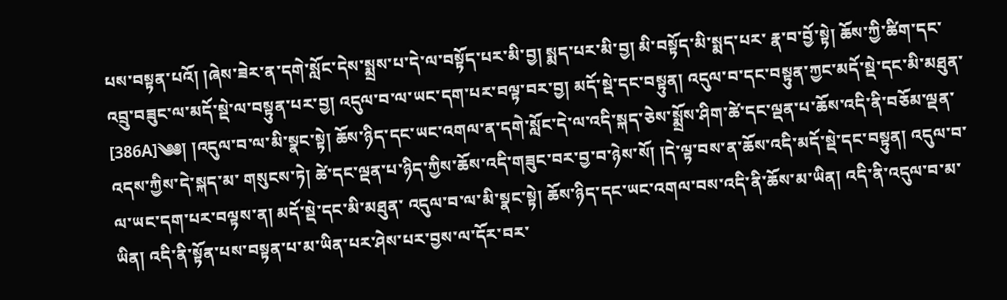པས་བསྟན་པའོ། །ཞེས་ཟེར་ན་དགེ་སློང་དེས་སྨྲས་པ་དེ་ལ་བསྟོད་པར་མི་བྱ། སྨད་པར་མི་བྱ། མི་བསྟོད་མི་སྨད་པར་ རྣ་བ་བྱོ་སྟེ། ཆོས་ཀྱི་ཚིག་དང་འབྲུ་བཟུང་ལ་མདོ་སྡེ་ལ་བསྟུན་པར་བྱ། འདུལ་བ་ལ་ཡང་དག་པར་བལྟ་བར་བྱ། མདོ་སྡེ་དང་བསྟུན། འདུལ་བ་དང་བསྟུན་ཀྱང་མདོ་སྡེ་དང་མི་མཐུན་ [386A]༄༅། །འདུལ་བ་ལ་མི་སྣང་སྟེ། ཆོས་ཉིད་དང་ཡང་འགལ་ན་དགེ་སློང་དེ་ལ་འདི་སྐད་ཅེས་སྨྲོས་ཤིག་ཚེ་དང་ལྡན་པ་ཆོས་འདི་ནི་བཅོམ་ལྡན་འདས་ཀྱིས་དེ་སྐད་མ་ གསུངས་ཏེ། ཚེ་དང་ལྡན་པ་ཉིད་ཀྱིས་ཆོས་འདི་གཟུང་བར་བྱ་བ་ཉེས་སོ། །དེ་ལྟ་བས་ན་ཆོས་འདི་མདོ་སྡེ་དང་བསྟུན། འདུལ་བ་ལ་ཡང་དག་པར་བལྟས་ན། མདོ་སྡེ་དང་མི་མཐུན་ འདུལ་བ་ལ་མི་སྣང་སྟེ། ཆོས་ཉིད་དང་ཡང་འགལ་བས་འདི་ནི་ཆོས་མ་ཡིན། འདི་ནི་འདུལ་བ་མ་ཡིན། འདི་ནི་སྟོན་པས་བསྟན་པ་མ་ཡིན་པར་ཤེས་པར་བྱས་ལ་དོར་བར་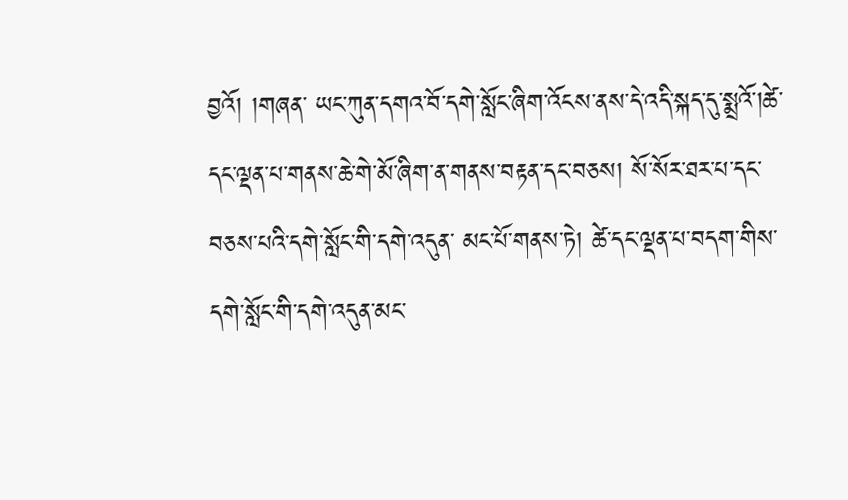བྱའོ། །གཞན་ ཡང་ཀུན་དགའ་བོ་དགེ་སློང་ཞིག་འོངས་ནས་དེ་འདི་སྐད་དུ་སྨྲའོ་།ཚེ་དང་ལྡན་པ་གནས་ཆེ་གེ་མོ་ཞིག་ན་གནས་བརྟན་དང་བཅས། སོ་སོར་ཐར་པ་དང་བཅས་པའི་དགེ་སློང་གི་དགེ་འདུན་ མང་པོ་གནས་ཏེ། ཚེ་དང་ལྡན་པ་བདག་གིས་དགེ་སློང་གི་དགེ་འདུན་མང་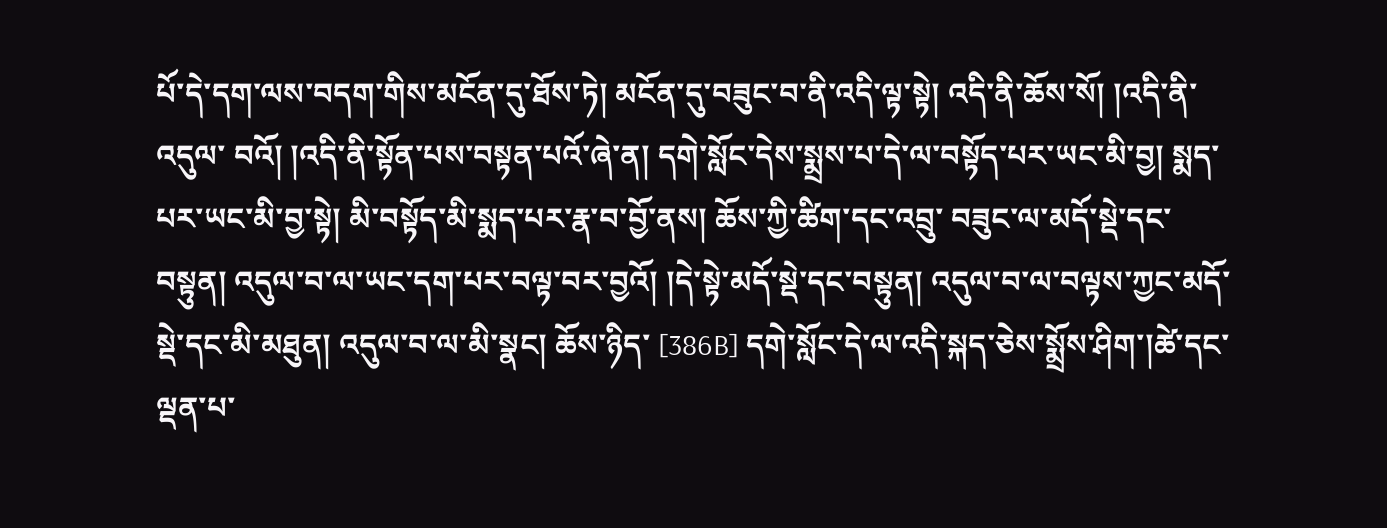པོ་དེ་དག་ལས་བདག་གིས་མངོན་དུ་ཐོས་ཏེ། མངོན་དུ་བཟུང་བ་ནི་འདི་ལྟ་སྟེ། འདི་ནི་ཆོས་སོ། །འདི་ནི་འདུལ་ བའོ། །འདི་ནི་སྟོན་པས་བསྟན་པའོ་ཞེ་ན། དགེ་སློང་དེས་སྨྲས་པ་དེ་ལ་བསྟོད་པར་ཡང་མི་བྱ། སྨད་པར་ཡང་མི་བྱ་སྟེ། མི་བསྟོད་མི་སྨད་པར་རྣ་བ་བྱོ་ནས། ཆོས་ཀྱི་ཚིག་དང་འབྲུ་ བཟུང་ལ་མདོ་སྡེ་དང་བསྟུན། འདུལ་བ་ལ་ཡང་དག་པར་བལྟ་བར་བྱའོ། །དེ་སྟེ་མདོ་སྡེ་དང་བསྟུན། འདུལ་བ་ལ་བལྟས་ཀྱང་མདོ་སྡེ་དང་མི་མཐུན། འདུལ་བ་ལ་མི་སྣང། ཆོས་ཉིད་ [386B] དགེ་སློང་དེ་ལ་འདི་སྐད་ཅེས་སྨྲོས་ཤིག་།ཚེ་དང་ལྡན་པ་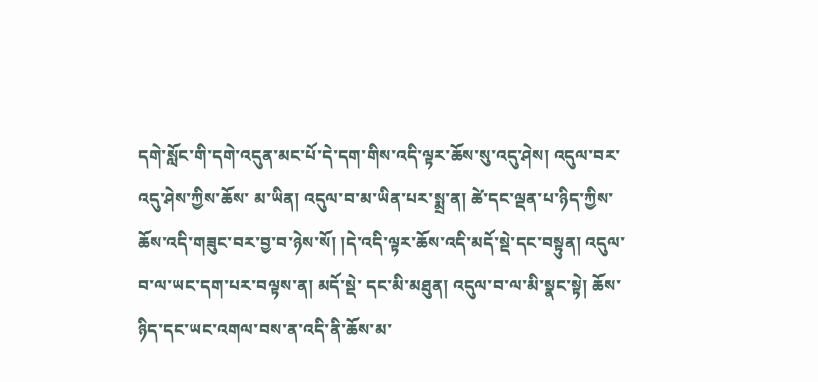དགེ་སློང་གི་དགེ་འདུན་མང་པོ་དེ་དག་གིས་འདི་ལྟར་ཆོས་སུ་འདུ་ཤེས། འདུལ་བར་འདུ་ཤེས་ཀྱིས་ཆོས་ མ་ཡིན། འདུལ་བ་མ་ཡིན་པར་སྨྲ་ན། ཚེ་དང་ལྡན་པ་ཉིད་ཀྱིས་ཆོས་འདི་གཟུང་བར་བྱ་བ་ཉེས་སོ། །དེ་འདི་ལྟར་ཆོས་འདི་མདོ་སྡེ་དང་བསྟུན། འདུལ་བ་ལ་ཡང་དག་པར་བལྟས་ན། མདོ་སྡེ་ དང་མི་མཐུན། འདུལ་བ་ལ་མི་སྣང་སྟེ། ཆོས་ཉིད་དང་ཡང་འགལ་བས་ན་འདི་ནི་ཆོས་མ་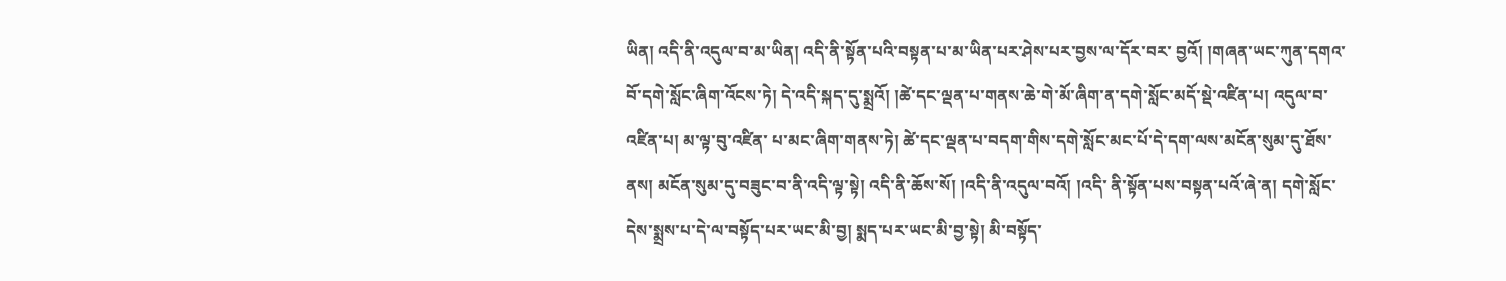ཡིན། འདི་ནི་འདུལ་བ་མ་ཡིན། འདི་ནི་སྟོན་པའི་བསྟན་པ་མ་ཡིན་པར་ཤེས་པར་བྱས་ལ་དོར་བར་ བྱའོ། །གཞན་ཡང་ཀུན་དགའ་བོ་དགེ་སློང་ཞིག་འོངས་ཏེ། དེ་འདི་སྐད་དུ་སྨྲའོ། །ཚེ་དང་ལྡན་པ་གནས་ཆེ་གེ་མོ་ཞིག་ན་དགེ་སློང་མདོ་སྡེ་འཛིན་པ། འདུལ་བ་འཛིན་པ། མ་ལྟ་བུ་འཛིན་ པ་མང་ཞིག་གནས་ཏེ། ཚེ་དང་ལྡན་པ་བདག་གིས་དགེ་སློང་མང་པོ་དེ་དག་ལས་མངོན་སུམ་དུ་ཐོས་ནས། མངོན་སུམ་དུ་བཟུང་བ་ནི་འདི་ལྟ་སྟེ། འདི་ནི་ཆོས་སོ། །འདི་ནི་འདུལ་བའོ། །འདི་ ནི་སྟོན་པས་བསྟན་པའོ་ཞེ་ན། དགེ་སློང་དེས་སྨྲས་པ་དེ་ལ་བསྟོད་པར་ཡང་མི་བྱ། སྨད་པར་ཡང་མི་བྱ་སྟེ། མི་བསྟོད་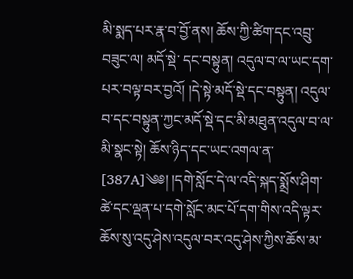མི་སྨད་པར་རྣ་བ་བྱོ་ནས། ཆོས་ཀྱི་ཚིག་དང་འབྲུ་བཟུང་ལ། མདོ་སྡེ་ དང་བསྟུན། འདུལ་བ་ལ་ཡང་དག་པར་བལྟ་བར་བྱའོ། །དེ་སྟེ་མདོ་སྡེ་དང་བསྟུན། འདུལ་བ་དང་བསྟུན་ཀྱང་མདོ་སྡེ་དང་མི་མཐུན་འདུལ་བ་ལ་མི་སྣང་སྟེ། ཆོས་ཉིད་དང་ཡང་འགལ་ན་ [387A]༄༅། །དགེ་སློང་དེ་ལ་འདི་སྐད་སྨྲོས་ཤིག་ཚེ་དང་ལྡན་པ་དགེ་སློང་མང་པོ་དག་གིས་འདི་ལྟར་ཆོས་སུ་འདུ་ཤེས་འདུལ་བར་འདུ་ཤེས་ཀྱིས་ཆོས་མ་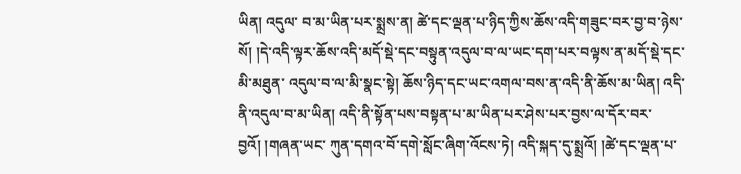ཡིན། འདུལ་ བ་མ་ཡིན་པར་སྨྲས་ན། ཚེ་དང་ལྡན་པ་ཉིད་ཀྱིས་ཆོས་འདི་གཟུང་བར་བྱ་བ་ཉེས་སོ། །དེ་འདི་ལྟར་ཆོས་འདི་མདོ་སྡེ་དང་བསྟུན་འདུལ་བ་ལ་ཡང་དག་པར་བལྟས་ན་མདོ་སྡེ་དང་མི་མཐུན་ འདུལ་བ་ལ་མི་སྣང་སྟེ། ཆོས་ཉིད་དང་ཡང་འགལ་བས་ན་འདི་ནི་ཆོས་མ་ཡིན། འདི་ནི་འདུལ་བ་མ་ཡིན། འདི་ནི་སྟོན་པས་བསྟན་པ་མ་ཡིན་པར་ཤེས་པར་བྱས་ལ་དོར་བར་བྱའོ། །གཞན་ཡང་ ཀུན་དགའ་བོ་དགེ་སློང་ཞིག་འོངས་ཏེ། འདི་སྐད་དུ་སྨྲའོ། །ཚེ་དང་ལྡན་པ་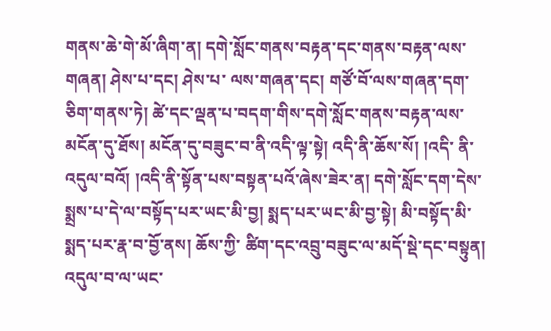གནས་ཆེ་གེ་མོ་ཞིག་ན། དགེ་སློང་གནས་བརྟན་དང་གནས་བརྟན་ལས་གཞན། ཤེས་པ་དང། ཤེས་པ་ ལས་གཞན་དང། གཙོ་བོ་ལས་གཞན་དག་ཅིག་གནས་ཏེ། ཚེ་དང་ལྡན་པ་བདག་གིས་དགེ་སློང་གནས་བརྟན་ལས་མངོན་དུ་ཐོས། མངོན་དུ་བཟུང་བ་ནི་འདི་ལྟ་སྟེ། འདི་ནི་ཆོས་སོ། །འདི་ ནི་འདུལ་བའོ། །འདི་ནི་སྟོན་པས་བསྟན་པའོ་ཞེས་ཟེར་ན། དགེ་སློང་དག་དེས་སྨྲས་པ་དེ་ལ་བསྟོད་པར་ཡང་མི་བྱ། སྨད་པར་ཡང་མི་བྱ་སྟེ། མི་བསྟོད་མི་སྨད་པར་རྣ་བ་བྱོ་ནས། ཆོས་ཀྱི་ ཚིག་དང་འབྲུ་བཟུང་ལ་མདོ་སྡེ་དང་བསྟུན། འདུལ་བ་ལ་ཡང་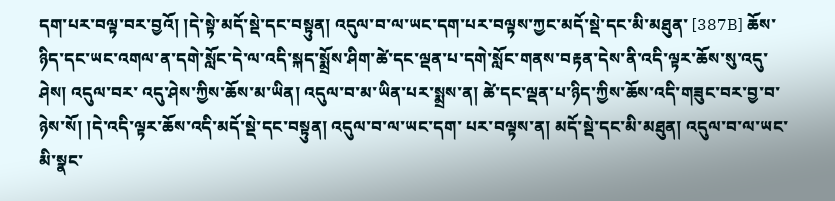དག་པར་བལྟ་བར་བྱའོ། །དེ་སྟེ་མདོ་སྡེ་དང་བསྟུན། འདུལ་བ་ལ་ཡང་དག་པར་བལྟས་ཀྱང་མདོ་སྡེ་དང་མི་མཐུན་ [387B] ཆོས་ཉིད་དང་ཡང་འགལ་ན་དགེ་སློང་དེ་ལ་འདི་སྐད་སྨྲོས་ཤིག་ཚེ་དང་ལྡན་པ་དགེ་སློང་གནས་བརྟན་དེས་ནི་འདི་ལྟར་ཆོས་སུ་འདུ་ཤེས། འདུལ་བར་ འདུ་ཤེས་ཀྱིས་ཆོས་མ་ཡིན། འདུལ་བ་མ་ཡིན་པར་སྨྲས་ན། ཚེ་དང་ལྡན་པ་ཉིད་ཀྱིས་ཆོས་འདི་གཟུང་བར་བྱ་བ་ཉེས་སོ། །དེ་འདི་ལྟར་ཆོས་འདི་མདོ་སྡེ་དང་བསྟུན། འདུལ་བ་ལ་ཡང་དག་ པར་བལྟས་ན། མདོ་སྡེ་དང་མི་མཐུན། འདུལ་བ་ལ་ཡང་མི་སྣང་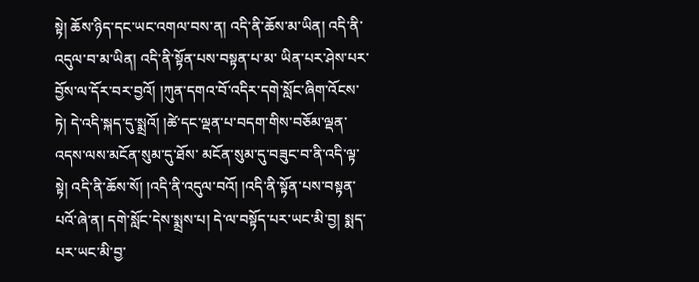སྟེ། ཆོས་ཉིད་དང་ཡང་འགལ་བས་ན། འདི་ནི་ཆོས་མ་ཡིན། འདི་ནི་འདུལ་བ་མ་ཡིན། འདི་ནི་སྟོན་པས་བསྟན་པ་མ་ ཡིན་པར་ཤེས་པར་བྱོས་ལ་དོར་བར་བྱའོ། །ཀུན་དགའ་བོ་འདིར་དགེ་སློང་ཞིག་འོངས་ཏེ། དེ་འདི་སྐད་དུ་སྨྲའོ། །ཚེ་དང་ལྡན་པ་བདག་གིས་བཅོམ་ལྡན་འདས་ལས་མངོན་སུམ་དུ་ཐོས་ མངོན་སུམ་དུ་བཟུང་བ་ནི་འདི་ལྟ་སྟེ། འདི་ནི་ཆོས་སོ། །འདི་ནི་འདུལ་བའོ། །འདི་ནི་སྟོན་པས་བསྟན་པའོ་ཞེ་ན། དགེ་སློང་དེས་སྨྲས་པ། དེ་ལ་བསྟོད་པར་ཡང་མི་བྱ། སྨད་པར་ཡང་མི་བྱ་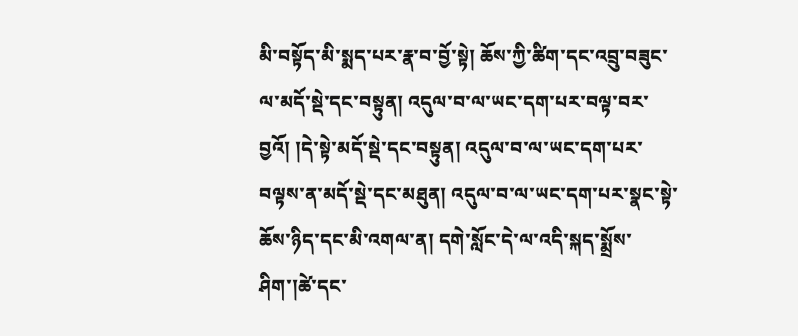མི་བསྟོད་མི་སྨད་པར་རྣ་བ་བྱོ་སྟེ། ཆོས་ཀྱི་ཚིག་དང་འབྲུ་བཟུང་ལ་མདོ་སྡེ་དང་བསྟུན། འདུལ་བ་ལ་ཡང་དག་པར་བལྟ་བར་བྱའོ། །དེ་སྟེ་མདོ་སྡེ་དང་བསྟུན། འདུལ་བ་ལ་ཡང་དག་པར་ བལྟས་ན་མདོ་སྡེ་དང་མཐུན། འདུལ་བ་ལ་ཡང་དག་པར་སྣང་སྟེ་ཆོས་ཉིད་དང་མི་འགལ་ན། དགེ་སློང་དེ་ལ་འདི་སྐད་སྨྲོས་ཤིག་།ཚེ་དང་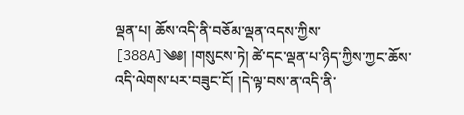ལྡན་པ། ཆོས་འདི་ནི་བཅོམ་ལྡན་འདས་ཀྱིས་ [388A]༄༅། །གསུངས་ཏེ། ཚེ་དང་ལྡན་པ་ཉིད་ཀྱིས་ཀྱང་ཆོས་འདི་ལེགས་པར་བཟུང་ངོ། །དེ་ལྟ་བས་ན་འདི་ནི་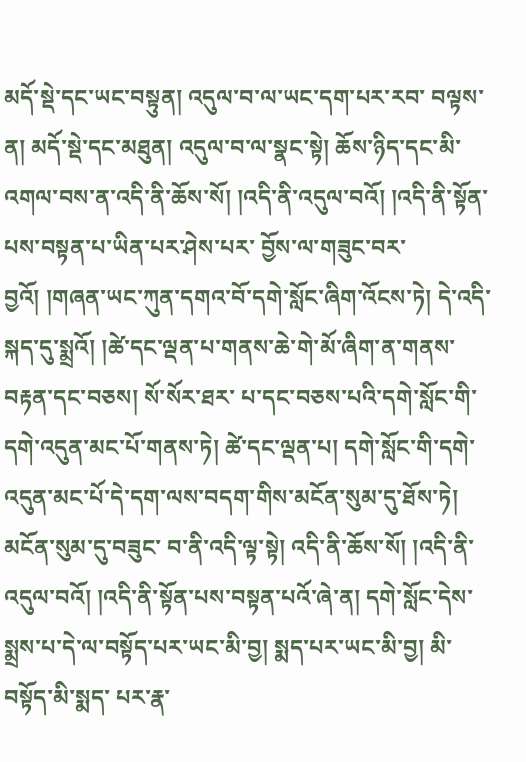མདོ་སྡེ་དང་ཡང་བསྟུན། འདུལ་བ་ལ་ཡང་དག་པར་རབ་ བལྟས་ན། མདོ་སྡེ་དང་མཐུན། འདུལ་བ་ལ་སྣང་སྟེ། ཆོས་ཉིད་དང་མི་འགལ་བས་ན་འདི་ནི་ཆོས་སོ། །འདི་ནི་འདུལ་བའོ། །འདི་ནི་སྟོན་པས་བསྟན་པ་ཡིན་པར་ཤེས་པར་ བྱོས་ལ་གཟུང་བར་བྱའོ། །གཞན་ཡང་ཀུན་དགའ་བོ་དགེ་སློང་ཞིག་འོངས་ཏེ། དེ་འདི་སྐད་དུ་སྨྲའོ། །ཚེ་དང་ལྡན་པ་གནས་ཆེ་གེ་མོ་ཞིག་ན་གནས་བརྟན་དང་བཅས། སོ་སོར་ཐར་ པ་དང་བཅས་པའི་དགེ་སློང་གི་དགེ་འདུན་མང་པོ་གནས་ཏེ། ཚེ་དང་ལྡན་པ། དགེ་སློང་གི་དགེ་འདུན་མང་པོ་དེ་དག་ལས་བདག་གིས་མངོན་སུམ་དུ་ཐོས་ཏེ། མངོན་སུམ་དུ་བཟུང་ བ་ནི་འདི་ལྟ་སྟེ། འདི་ནི་ཆོས་སོ། །འདི་ནི་འདུལ་བའོ། །འདི་ནི་སྟོན་པས་བསྟན་པའོ་ཞེ་ན། དགེ་སློང་དེས་སྨྲས་པ་དེ་ལ་བསྟོད་པར་ཡང་མི་བྱ། སྨད་པར་ཡང་མི་བྱ། མི་བསྟོད་མི་སྨད་ པར་རྣ་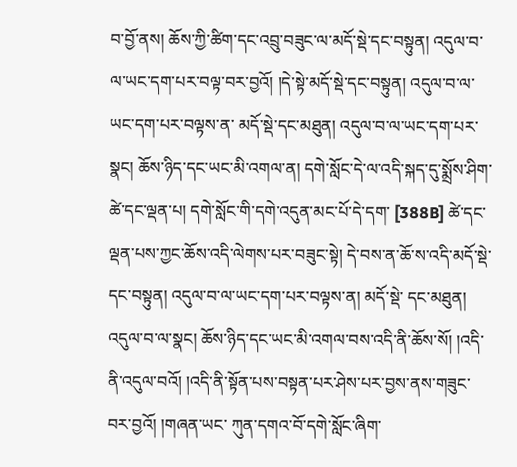བ་བྱོ་ནས། ཆོས་ཀྱི་ཚིག་དང་འབྲུ་བཟུང་ལ་མདོ་སྡེ་དང་བསྟུན། འདུལ་བ་ལ་ཡང་དག་པར་བལྟ་བར་བྱའོ། །དེ་སྟེ་མདོ་སྡེ་དང་བསྟུན། འདུལ་བ་ལ་ཡང་དག་པར་བལྟས་ན་ མདོ་སྡེ་དང་མཐུན། འདུལ་བ་ལ་ཡང་དག་པར་སྣང། ཆོས་ཉིད་དང་ཡང་མི་འགལ་ན། དགེ་སློང་དེ་ལ་འདི་སྐད་དུ་སྨྲོས་ཤིག་ཚེ་དང་ལྡན་པ། དགེ་སློང་གི་དགེ་འདུན་མང་པོ་དེ་དག་ [388B] ཚེ་དང་ལྡན་པས་ཀྱང་ཆོས་འདི་ལེགས་པར་བཟུང་སྟེ། དེ་བས་ན་ཆོ་ས་འདི་མདོ་སྡེ་དང་བསྟུན། འདུལ་བ་ལ་ཡང་དག་པར་བལྟས་ན། མདོ་སྡེ་ དང་མཐུན། འདུལ་བ་ལ་སྣང། ཆོས་ཉིད་དང་ཡང་མི་འགལ་བས་འདི་ནི་ཆོས་སོ། །འདི་ནི་འདུལ་བའོ། །འདི་ནི་སྟོན་པས་བསྟན་པར་ཤེས་པར་བྱས་ནས་གཟུང་བར་བྱའོ། །གཞན་ཡང་ ཀུན་དགའ་བོ་དགེ་སློང་ཞིག་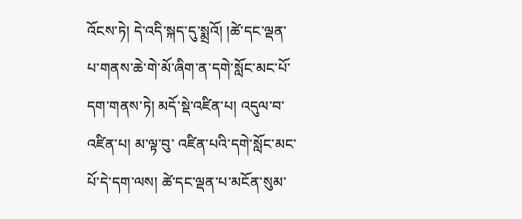འོངས་ཏེ། དེ་འདི་སྐད་དུ་སྨྲའོ། །ཚེ་དང་ལྡན་པ་གནས་ཆེ་གེ་མོ་ཞིག་ན་དགེ་སློང་མང་པོ་དག་གནས་ཏེ། མདོ་སྡེ་འཛིན་པ། འདུལ་བ་འཛིན་པ། མ་ལྟ་བུ་ འཛིན་པའི་དགེ་སློང་མང་པོ་དེ་དག་ལས། ཚེ་དང་ལྡན་པ་མངོན་སུམ་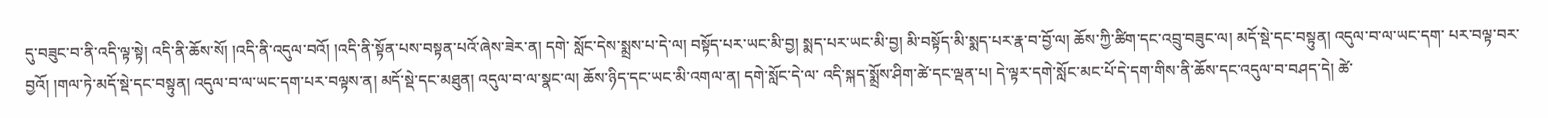དུ་བཟུང་བ་ནི་འདི་ལྟ་སྟེ། འདི་ནི་ཆོས་སོ། །འདི་ནི་འདུལ་བའོ། །འདི་ནི་སྟོན་པས་བསྟན་པའོ་ཞེས་ཟེར་ན། དགེ་ སློང་དེས་སྨྲས་པ་དེ་ལ། བསྟོད་པར་ཡང་མི་བྱ། སྨད་པར་ཡང་མི་བྱ། མི་བསྟོད་མི་སྨད་པར་རྣ་བ་བྱོ་ལ། ཆོས་ཀྱི་ཚིག་དང་འབྲུ་བཟུང་ལ། མདོ་སྡེ་དང་བསྟུན། འདུལ་བ་ལ་ཡང་དག་ པར་བལྟ་བར་བྱའོ། །གལ་ཏེ་མདོ་སྡེ་དང་བསྟུན། འདུལ་བ་ལ་ཡང་དག་པར་བལྟས་ན། མདོ་སྡེ་དང་མཐུན། འདུལ་བ་ལ་སྣང་ལ། ཆོས་ཉིད་དང་ཡང་མི་འགལ་ན། དགེ་སློང་དེ་ལ་ འདི་སྐད་སྨྲོས་ཤིག་ཚེ་དང་ལྡན་པ། དེ་ལྟར་དགེ་སློང་མང་པོ་དེ་དག་གིས་ནི་ཆོས་དང་འདུལ་བ་བཤད་དེ། ཚེ་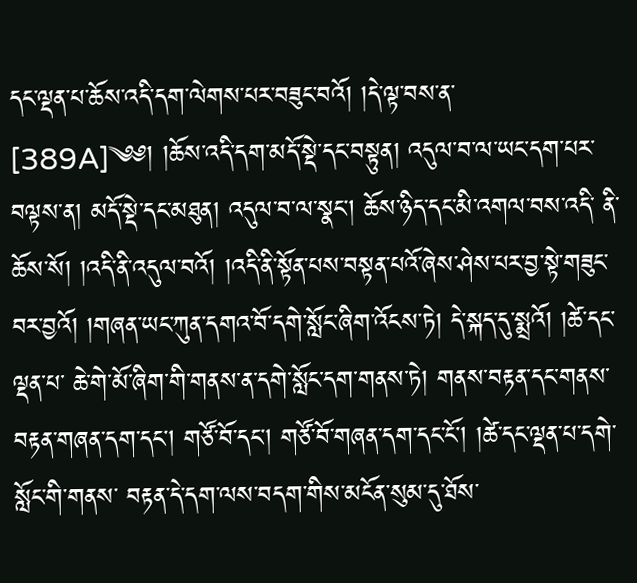དང་ལྡན་པ་ཆོས་འདི་དག་ལེགས་པར་བཟུང་བའོ། །དེ་ལྟ་བས་ན་ [389A]༄༅། །ཆོས་འདི་དག་མདོ་སྡེ་དང་བསྟུན། འདུལ་བ་ལ་ཡང་དག་པར་བལྟས་ན། མདོ་སྡེ་དང་མཐུན། འདུལ་བ་ལ་སྣང། ཆོས་ཉིད་དང་མི་འགལ་བས་འདི་ ནི་ཆོས་སོ། །འདི་ནི་འདུལ་བའོ། །འདི་ནི་སྟོན་པས་བསྟན་པའོ་ཞེས་ཤེས་པར་བྱ་སྟེ་གཟུང་བར་བྱའོ། །གཞན་ཡང་ཀུན་དགའ་བོ་དགེ་སློང་ཞིག་འོངས་ཏེ། དེ་སྐད་དུ་སྨྲའོ། །ཚེ་དང་ལྡན་པ་ ཆེ་གེ་མོ་ཞིག་གི་གནས་ན་དགེ་སློང་དག་གནས་ཏེ། གནས་བརྟན་དང་གནས་བརྟན་གཞན་དག་དང། གཙོ་བོ་དང། གཙོ་བོ་གཞན་དག་དང་ངོ། །ཚེ་དང་ལྡན་པ་དགེ་སློང་གི་གནས་ བརྟན་དེ་དག་ལས་བདག་གིས་མངོན་སུམ་དུ་ཐོས་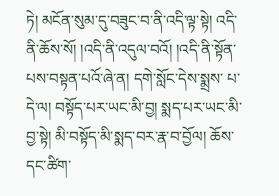ཏེ། མངོན་སུམ་དུ་བཟུང་བ་ནི་འདི་ལྟ་སྟེ། འདི་ནི་ཆོས་སོ། །འདི་ནི་འདུལ་བའོ། །འདི་ནི་སྟོན་པས་བསྟན་པའོ་ཞེ་ན། དགེ་སློང་དེས་སྨྲས་ པ་དེ་ལ། བསྟོད་པར་ཡང་མི་བྱ། སྨད་པར་ཡང་མི་བྱ་སྟེ། མི་བསྟོད་མི་སྨད་བར་རྣ་བ་བྱོལ། ཆོས་དང་ཚིག་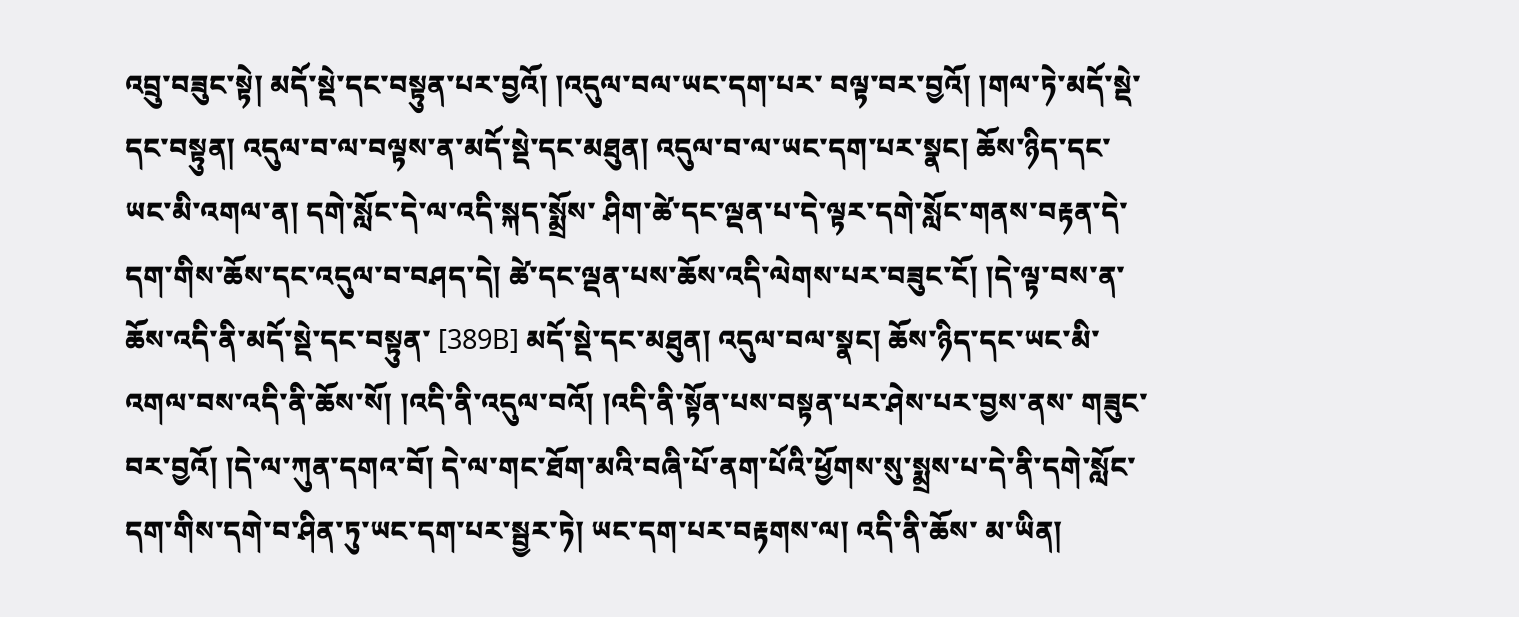འབྲུ་བཟུང་སྟེ། མདོ་སྡེ་དང་བསྟུན་པར་བྱའོ། །འདུལ་བལ་ཡང་དག་པར་ བལྟ་བར་བྱའོ། །གལ་ཏེ་མདོ་སྡེ་དང་བསྟུན། འདུལ་བ་ལ་བལྟས་ན་མདོ་སྡེ་དང་མཐུན། འདུལ་བ་ལ་ཡང་དག་པར་སྣང། ཆོས་ཉིད་དང་ཡང་མི་འགལ་ན། དགེ་སློང་དེ་ལ་འདི་སྐད་སྨྲོས་ ཤིག་ཚེ་དང་ལྡན་པ་དེ་ལྟར་དགེ་སློང་གནས་བརྟན་དེ་དག་གིས་ཆོས་དང་འདུལ་བ་བཤད་དེ། ཚེ་དང་ལྡན་པས་ཆོས་འདི་ལེགས་པར་བཟུང་ངོ། །དེ་ལྟ་བས་ན་ཆོས་འདི་ནི་མདོ་སྡེ་དང་བསྟུན་ [389B] མདོ་སྡེ་དང་མཐུན། འདུལ་བལ་སྣང། ཆོས་ཉིད་དང་ཡང་མི་འགལ་བས་འདི་ནི་ཆོས་སོ། །འདི་ནི་འདུལ་བའོ། །འདི་ནི་སྟོན་པས་བསྟན་པར་ཤེས་པར་བྱས་ནས་ གཟུང་བར་བྱའོ། །དེ་ལ་ཀུན་དགའ་བོ། དེ་ལ་གང་ཐོག་མའི་བཞི་པོ་ནག་པོའི་ཕྱོགས་སུ་སྨྲས་པ་དེ་ནི་དགེ་སློང་དག་གིས་དགེ་བ་ཤིན་ཏུ་ཡང་དག་པར་སྦྱར་ཏེ། ཡང་དག་པར་བརྟགས་ལ། འདི་ནི་ཆོས་ མ་ཡིན།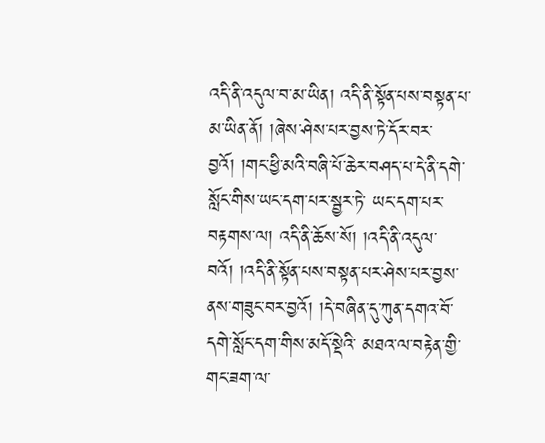འདི་ནི་འདུལ་བ་མ་ཡིན། འདི་ནི་སྟོན་པས་བསྟན་པ་མ་ཡིན་ནོ། །ཞེས་ཤེས་པར་བྱས་ཏེ་དོར་བར་བྱའོ། །གང་ཕྱི་མའི་བཞི་པོ་ཆེར་བཤད་པ་དེ་ནི་དགེ་སློང་གིས་ཡང་དག་པར་སྦྱར་ཏེ་ ཡང་དག་པར་བརྟགས་ལ། འདི་ནི་ཆོས་སོ། །འདི་ནི་འདུལ་བའོ། །འདི་ནི་སྟོན་པས་བསྟན་པར་ཤེས་པར་བྱས་ནས་གཟུང་བར་བྱའོ། །དེ་བཞིན་དུ་ཀུན་དགའ་བོ་དགེ་སློང་དག་གིས་མདོ་སྡེའི་ མཐའ་ལ་བརྟེན་གྱི་གང་ཟག་ལ་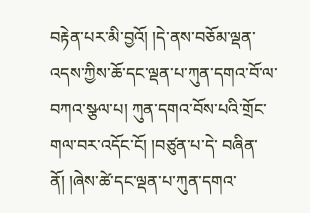བརྟེན་པར་མི་བྱའོ། །དེ་ནས་བཅོམ་ལྡན་འདས་ཀྱིས་ཆོ་དང་ལྡན་པ་ཀུན་དགའ་བོ་ལ་བཀའ་སྩལ་པ། ཀུན་དགའ་བོས་པའི་གྲོང་གལ་བར་འདོང་ངོ། །བཙུན་པ་དེ་ བཞིན་ནོ། །ཞེས་ཚེ་དང་ལྡན་པ་ཀུན་དགའ་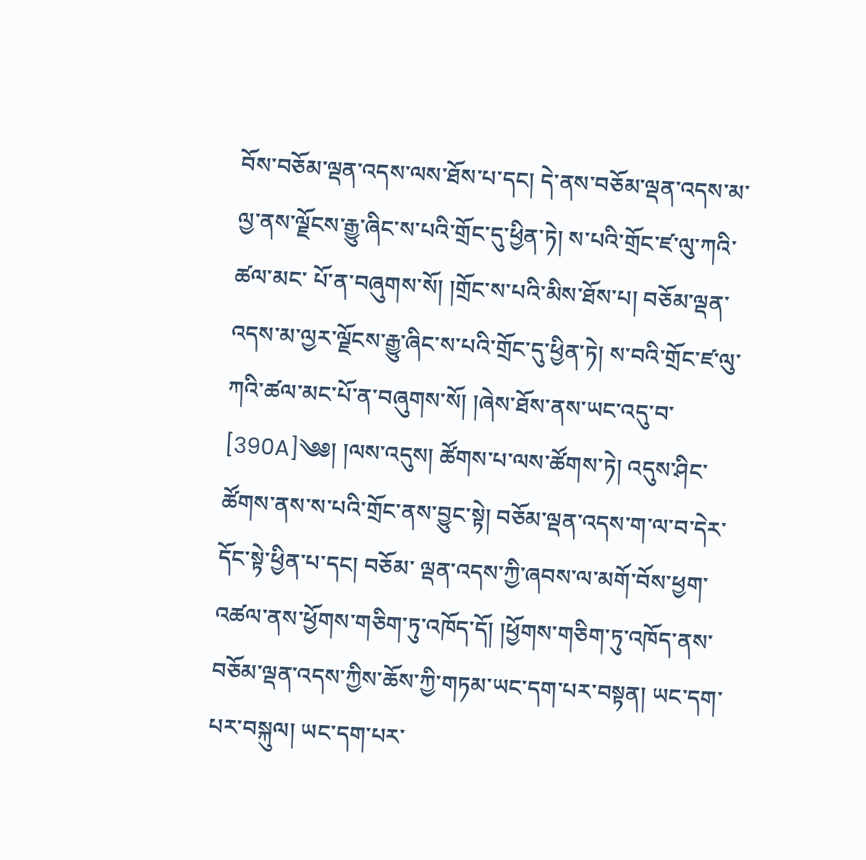བོས་བཅོམ་ལྡན་འདས་ལས་ཐོས་པ་དང། དེ་ནས་བཅོམ་ལྡན་འདས་མ་ལྱ་ནས་ལྗོངས་རྒྱུ་ཞིང་ས་པའི་གྲོང་དུ་ཕྱིན་ཏེ། ས་པའི་གྲོང་ཛ་ལུ་ཀའི་ཚལ་མང་ པོ་ན་བཞུགས་སོ། །གྲོང་ས་པའི་མིས་ཐོས་པ། བཅོམ་ལྡན་འདས་མ་ལྱར་ལྗོངས་རྒྱུ་ཞིང་ས་པའི་གྲོང་དུ་ཕྱིན་ཏེ། ས་བའི་གྲོང་ཛ་ལུ་ཀའི་ཚལ་མང་པོ་ན་བཞུགས་སོ། །ཞེས་ཐོས་ནས་ཡང་འདུ་བ་ [390A]༄༅། །ལས་འདུས། ཚོགས་པ་ལས་ཚོགས་ཏེ། འདུས་ཤིང་ཚོགས་ནས་ས་པའི་གྲོང་ནས་བྱུང་སྟེ། བཅོམ་ལྡན་འདས་ག་ལ་བ་དེར་དོང་སྟེ་ཕྱིན་པ་དང། བཅོམ་ ལྡན་འདས་ཀྱི་ཞབས་ལ་མགོ་བོས་ཕྱག་འཚལ་ནས་ཕྱོགས་གཅིག་ཏུ་འཁོད་དོ། །ཕྱོགས་གཅིག་ཏུ་འཁོད་ནས་བཅོམ་ལྡན་འདས་ཀྱིས་ཆོས་ཀྱི་གཏམ་ཡང་དག་པར་བསྟན། ཡང་དག་ པར་བསྐུལ། ཡང་དག་པར་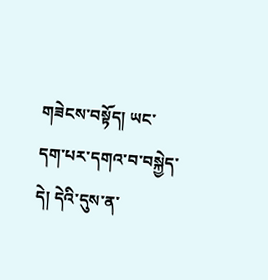གཟེངས་བསྟོད། ཡང་དག་པར་དགའ་བ་བསྐྱེད་དེ། དེའི་དུས་ན་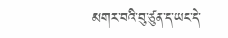མགར་བའི་བུ་ཙུན་ད་ཡང་དེ་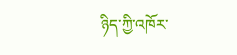ཉིད་ཀྱི་འཁོར་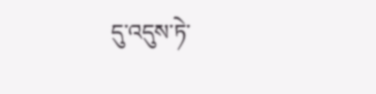དུ་འདུས་ཏེ་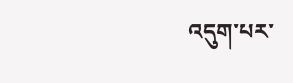འདུག་པར་